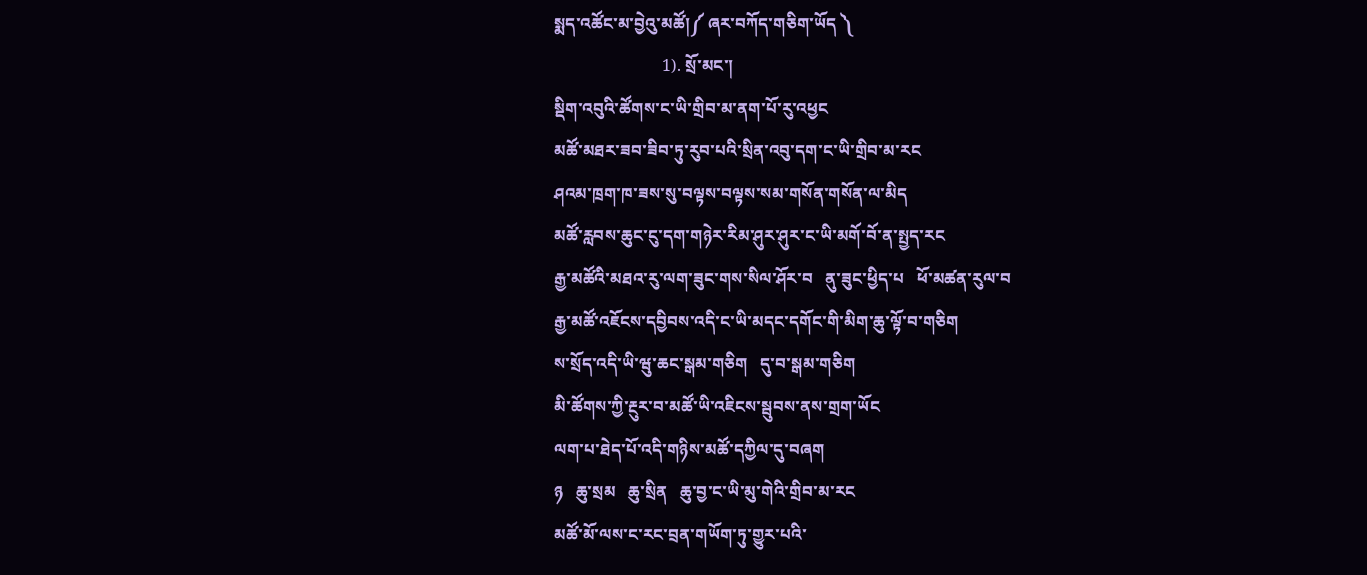སྨད་འཚོང་མ་བྱེའུ་མཚོ།༼ ཞར་བཀོད་གཅིག་ཡོད ༽
                          1). སྲོ་མང་།
སྡིག་འབུའི་ཚོགས་ང་ཡི་གྲིབ་མ་ནག་པོ་རུ་འཕྱང
མཚོ་མཐར་ཟབ་ཟིབ་ཏུ་རུབ་པའི་སྲིན་འབུ་དག་ང་ཡི་གྲིབ་མ་རང
ཤའམ་ཁྲག་ཁ་ཟས་སུ་བལྟས་བལྟས་སམ་གསོན་གསོན་ལ་མིད
མཚོ་རླབས་ཆུང་ངུ་དག་གཉེར་རིམ་ཤུར་ཤུར་ང་ཡི་མགོ་བོ་ན་སྤྱད་རང
རྒྱ་མཚོའི་མཐའ་རུ་ལག་ཟུང་གས་སིལ་ཤོར་བ   ནུ་ཟུང་ཕྱིད་པ   ཕོ་མཚན་རུལ་བ
རྒྱ་མཚོ་འཇོངས་དབྱིབས་འདི་ང་ཡི་མདང་དགོང་གི་མིག་ཆུ་ལྟོ་བ་གཅིག
ས་སྲོད་འདི་ཡི་ཝུ་ཆང་སྒམ་གཅིག   དུ་བ་སྒམ་གཅིག
མི་ཚོགས་ཀྱི་རྔུར་བ་མཚོ་ཡི་འཇིངས་སྦུབས་ནས་གྲག་ཡོང
ལག་པ་ཐེད་པོ་འདི་གཉིས་མཚོ་དཀྱིལ་དུ་བཞག
ཉ   ཆུ་སྲམ   ཆུ་སྲིན   ཆུ་བྱ་ང་ཡི་མུ་གེའི་གྲིབ་མ་རང
མཚོ་མོ་ལས་ང་རང་བྲན་གཡོག་ཏུ་གྱུར་པའི་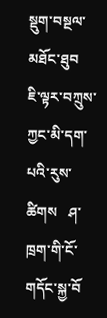སྡུག་བསྔལ་མཐོང་ཐུབ
ཇི་ལྟར་བཀྲུས་ཀྱང་མི་དག་པའི་རུས་ཚིགས   ཤ་ཁྲག་གི་ངོ་གདོང་སྐྱ་བོ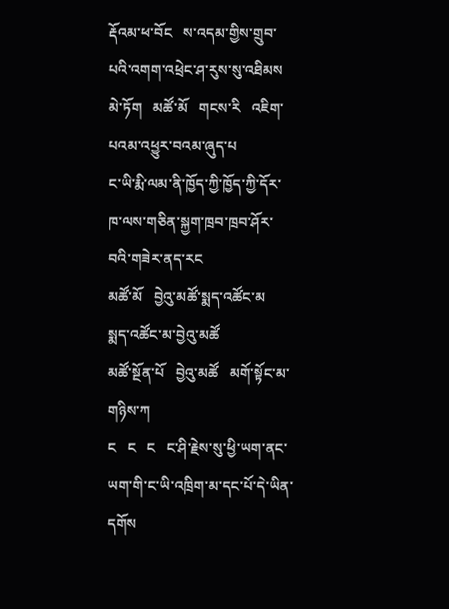རྡོའམ་ཕ་བོང   ས་འདམ་གྱིས་གྲུབ་པའི་འགག་འཕྲེང་ཤ་རུས་སུ་འཐིམས
མེ་ཏོག   མཚོ་མོ   གངས་རི   འཇིག་པའམ་འཕྱུར་བའམ་ཞུད་པ
ང་ཡི་རྨི་ལམ་ནི་ཁྱོད་ཀྱི་ཁྱོད་ཀྱི་དོར་ཁ་ལས་གཅིན་སྐྱག་ཁྲབ་ཁྲབ་ཤོར་བའི་གཟེར་ནད་རང
མཚོ་མོ   བྱེའུ་མཚོ་སྨད་འཚོང་མ   སྨད་འཚོང་མ་བྱེའུ་མཚོ
མཚོ་སྔོན་པོ   བྱེའུ་མཚོ   མགོ་སྟོང་མ་གཉིས་ཀ
ང   ང   ང   ང་ཤི་རྗེས་སུ་ཕྱི་ཡག་ནང་ཡག་གི་ང་ཡི་འཁྲིག་མ་དང་པོ་དེ་ཡིན་དགོས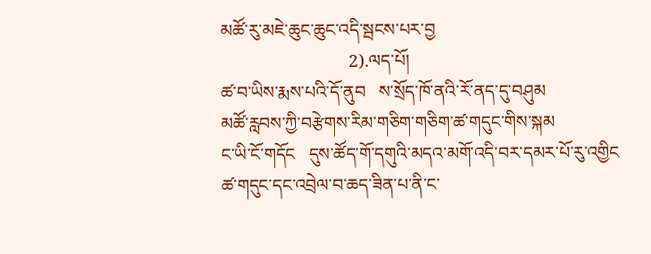མཚོ་རུ་མཇེ་ཆུང་ཆུང་འདི་སྦངས་པར་བྱ
                             2).ལད་པོ།
ཚ་བ་ཡིས་རྨས་པའི་དོ་ནུབ   ས་སྲོད་ཁོ་ནའི་རོ་ནད་དུ་བཤུམ
མཚོ་རླབས་ཀྱི་བརྩེགས་རིམ་གཅིག་གཅིག་ཚ་གདུང་གིས་སྐམ
ང་ཡི་ངོ་གདོང   དུས་ཚོད་གོ་དགུའི་མདའ་མགོ་འདི་བར་དམར་པོ་རུ་འགྱིང
ཚ་གདུང་དང་འབྲེལ་བ་ཆད་ཟིན་པ་ནི་ང་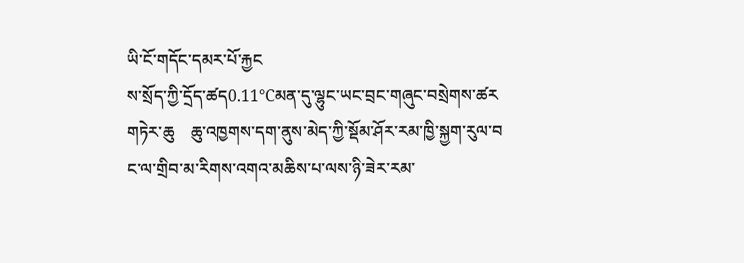ཡི་ངོ་གདོང་དམར་པོ་རྐྱང
ས་སྲོད་ཀྱི་དྲོད་ཚད0.11℃མན་དུ་ལྷུང་ཡང་བྲང་གཞུང་བསྲེགས་ཚར
གཏེར་ཆུ    ཆུ་འཁྱགས་དག་ནུས་མེད་ཀྱི་སྡོམ་ཤོར་རམ་ཁྱི་སྐྱག་རུལ་བ
ང་ལ་གྲིབ་མ་རིགས་འགའ་མཆིས་པ་ལས་ཉི་ཟེར་རམ་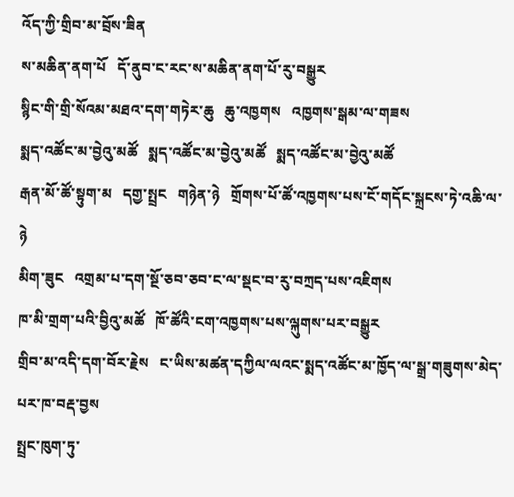འོད་ཀྱི་གྲིབ་མ་བྲོས་ཟིན
ས་མཆིན་ནག་པོ   དོ་ནུབ་ང་རང་ས་མཆིན་ནག་པོ་རུ་བསྒྱུར
སྙིང་གི་གྲི་སོའམ་མཐའ་དག་གཏེར་ཆུ   ཆུ་འཁྱགས   འཁྱགས་སྒམ་ལ་གཟས
སྨད་འཚོང་མ་བྱེའུ་མཚོ   སྨད་འཚོང་མ་བྱེའུ་མཚོ   སྨད་འཚོང་མ་བྱེའུ་མཚོ
རྒན་མོ་ཚོ་སྟུག་མ   དགྱ་སྤྲང   གཉེན་ཉེ   གྲོགས་པོ་ཚོ་འཁྱགས་པས་ངོ་གདོང་སྐྲངས་ཏེ་འཆི་ལ་ཉེ
མིག་ཟུང   འགྲམ་པ་དག་སྔོ་ཅབ་ཅབ་ང་ལ་སྡང་བ་རུ་བཀྲད་པས་འཇིགས
ཁ་མི་གྲག་པའི་བྱིའུ་མཚོ   ཁོ་ཚོའི་ངག་འཁྱགས་པས་ལྐུགས་པར་བསྒྱུར
གྲིབ་མ་འདི་དག་བོར་རྗེས   ང་ཡིས་མཚན་དཀྱིལ་ལའང་སྨད་འཚོང་མ་ཁྱོད་ལ་སྒྲ་གཟུགས་མེད་པར་ཁ་བརྡ་བྱས
སྤྲང་ཁུག་ཏུ་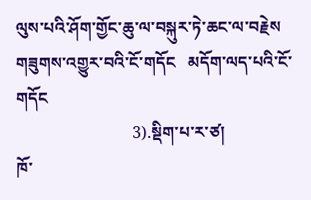ལུས་པའི་ཤོག་གྱོང་ཆུ་ལ་བསྐུར་ཏེ་ཆང་ལ་བརྗེས
གཟུགས་འགྱུར་བའི་ངོ་གདོང   མདོག་ལད་པའི་ངོ་གདོང
                            3).སྡིག་པ་ར་ཙ།
ཁོ་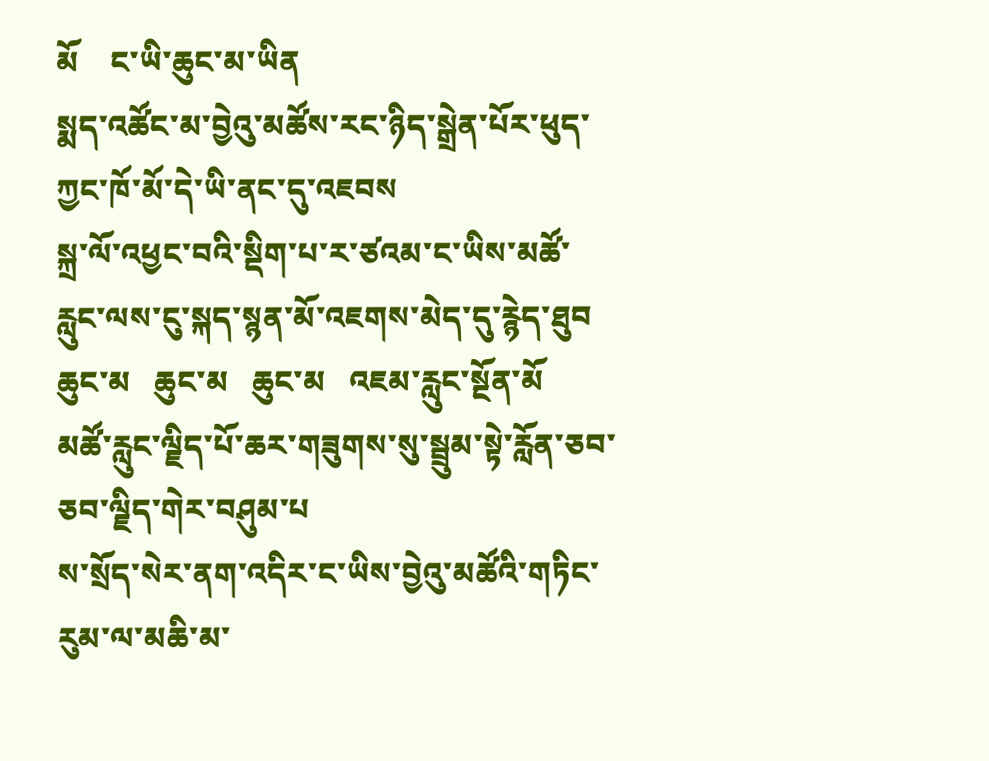མོ    ང་ཡི་ཆུང་མ་ཡིན
སྨད་འཚོང་མ་བྱེའུ་མཚོས་རང་ཉིད་སྒྲེན་པོར་ཕུད་ཀྱང་ཁོ་མོ་དེ་ཡི་ནང་དུ་འཇབས
སྐྲ་ལོ་འཕྱང་བའི་སྡིག་པ་ར་ཙའམ་ང་ཡིས་མཚོ་རླུང་ལས་ངུ་སྐད་སྙན་མོ་འཇགས་མེད་དུ་རྙེད་ཐུབ
ཆུང་མ   ཆུང་མ   ཆུང་མ   འཇམ་རླུང་སྔོན་མོ
མཚོ་རླུང་ལྗིད་པོ་ཆར་གཟུགས་སུ་སྦྲུམ་སྟེ་རློན་ཅབ་ཅབ་ལྗིད་གེར་བཤུམ་པ
ས་སྲོད་སེར་ནག་འདིར་ང་ཡིས་བྱེའུ་མཚོའི་གཏིང་རུམ་ལ་མཆི་མ་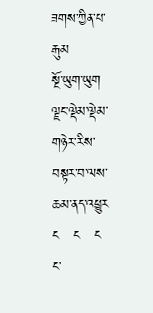ཟགས་ཀྱིན་པ་རྒུམ
སྔོ་ཡུག་ཡུག   ལྗང་ལྡེམ་ལྡེམ་གཉེར་རིས་བསྟར་བ་ལས་ཆམ་ནད་འཕྱུར
ང   ང   ང   ང་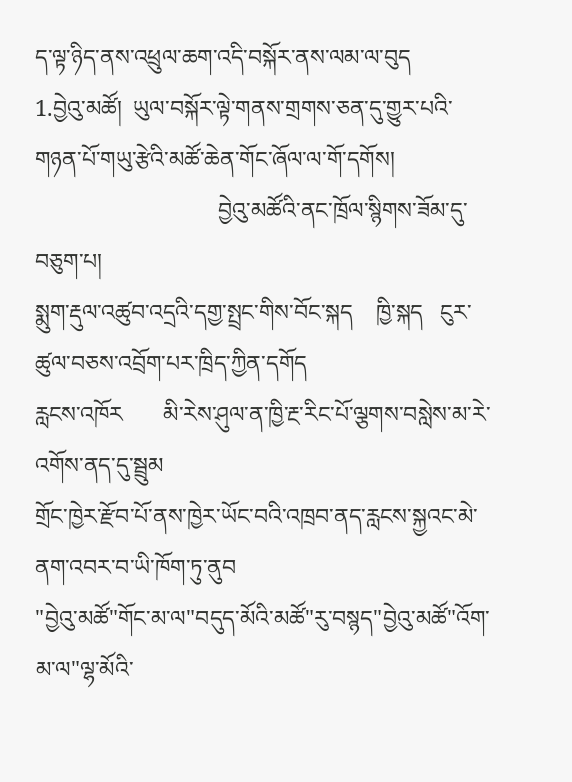ད་ལྟ་ཉིད་ནས་འཕྲུལ་ཆག་འདི་བསྐོར་ནས་ལམ་ལ་བུད
1.བྱེའུ་མཚོ།  ཡུལ་བསྐོར་ལྟེ་གནས་གྲགས་ཅན་དུ་གྱུར་པའི་གཉན་པོ་གཡུ་རྩེའི་མཚོ་ཆེན་གོང་ཞོལ་ལ་གོ་དགོས།
                                བྱེའུ་མཚོའི་ནང་ཁྲོལ་སྙིགས་ཟོམ་དུ་བཅུག་པ།
སྨུག་རྡུལ་འཚུབ་འདྲའི་དགྱ་སྤྲང་གིས་བོང་སྐད    ཁྱི་སྐད   ངུར་ཚུལ་བཅས་འབྲོག་པར་ཁྲིད་ཀྱིན་དགོད
རླངས་འཁོར       མི་རེས་ཤུལ་ན་ཁྱི་རྔ་རིང་པོ་ལྕགས་བསླེས་མ་རེ་འགོས་ནད་དུ་སྦྲུམ
གྲོང་ཁྱེར་རྫོབ་པོ་ནས་ཁྱེར་ཡོང་བའི་འཁྲབ་ནད་རླངས་སྐྱའང་མེ་ནག་འབར་བ་ཡི་ཁོག་ཏུ་ནུབ
"བྱེའུ་མཚོ"གོང་མ་ལ"བདུད་མོའི་མཚོ"རུ་བསྙད"བྱེའུ་མཚོ"འོག་མ་ལ"ལྷ་མོའི་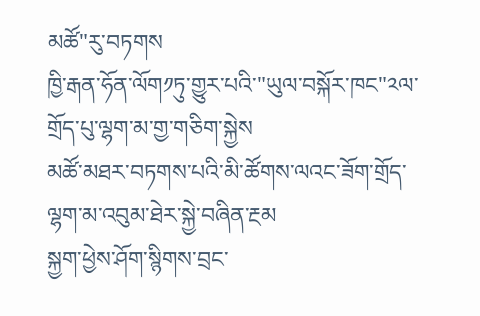མཚོ"རུ་བཏགས
ཁྱི་རྒན་ཧོན་ལོག༡ཏུ་གྱུར་པའི་"ཡུལ་བསྐོར་ཁང"༢ལ་གྲོད་པུ་ལྷག་མ་གྱ་གཅིག་སྐྱེས
མཚོ་མཐར་བཏགས་པའི་མི་ཚོགས་ལའང་ཟོག་གྲོད་ལྷག་མ་འབུམ་ཐེར་སྐྱེ་བཞིན་རྔམ
སྐྱག་ཕྱེས་ཤོག་སྙིགས་བྲང་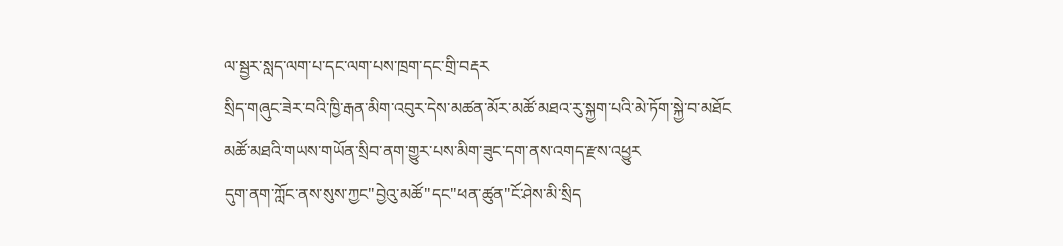ལ་སྦྱར་སླད་ལག་པ་དང་ལག་པས་ཁྲག་དང་གྲི་བརྡར
སྲིད་གཞུང་ཟེར་བའི་ཁྱི་རྒན་མིག་འབུར་དེས་མཚན་མོར་མཚོ་མཐའ་རུ་སྐྱག་པའི་མེ་ཏོག་སྐྱེ་བ་མཐོང
མཚོ་མཐའི་གཡས་གཡོན་སྲིབ་ནག་གྱུར་པས་མིག་ཟུང་དག་ནས་འགད་རྫས་འཕྱུར
དུག་ནག་ཀློང་ནས་སུས་ཀྱང"བྱེའུ་མཚོ"དང"ཕན་ཚུན"ངོ་ཤེས་མི་སྲིད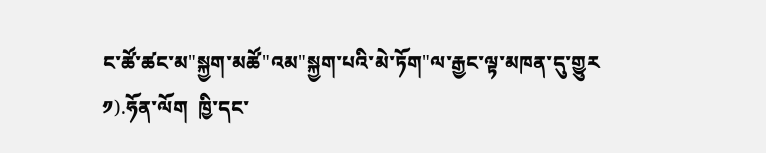ང་ཚོ་ཚང་མ"སྐྱག་མཚོ"འམ"སྐྱག་པའི་མེ་ཏོག"ལ་རྒྱང་ལྟ་མཁན་དུ་གྱུར
༡).ཧོན་ལོག  ཁྱི་དང་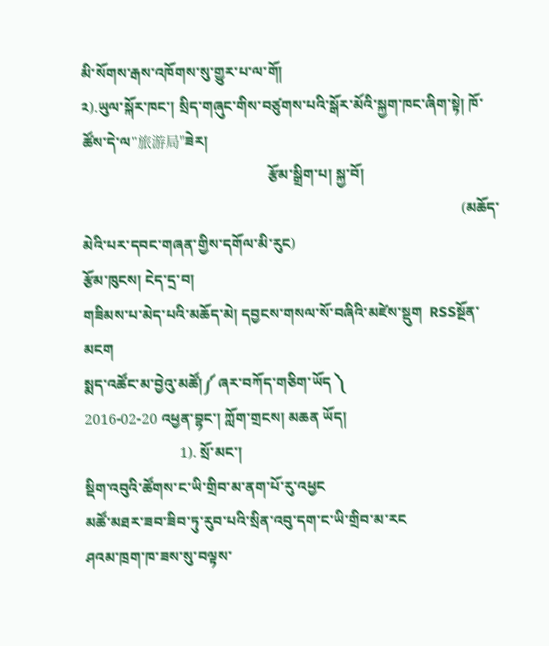མི་སོགས་རྒས་འཁོགས་སུ་གྱུར་པ་ལ་གོ།
༢).ཡུལ་སྐོར་ཁང་། སྲིད་གཞུང་གིས་བཙུགས་པའི་སྒོར་མོའི་སྐྱག་ཁང་ཞིག་སྟེ། ཁོ་ཚོས་དེ་ལ"旅游局"ཟེར།
                                                   རྩོམ་སྒྲིག་པ། སྐྱ་བོ།
                                                                                                        (མཆོད་མེའི་པར་དབང་གཞན་གྱིས་དགོལ་མི་རུང)
རྩོམ་ཁུངས། ངེད་དྲ་བ།
གཟིམས་པ་མེད་པའི་མཆོད་མེ། དབྱངས་གསལ་སོ་བཞིའི་མཛེས་སྡུག  RSSསྔོན་མངག
སྨད་འཚོང་མ་བྱེའུ་མཚོ།༼ ཞར་བཀོད་གཅིག་ཡོད ༽
2016-02-20 འཕྱན་བྷང་། ཀློག་གྲངས། མཆན ཡོད།
                          1). སྲོ་མང་།
སྡིག་འབུའི་ཚོགས་ང་ཡི་གྲིབ་མ་ནག་པོ་རུ་འཕྱང
མཚོ་མཐར་ཟབ་ཟིབ་ཏུ་རུབ་པའི་སྲིན་འབུ་དག་ང་ཡི་གྲིབ་མ་རང
ཤའམ་ཁྲག་ཁ་ཟས་སུ་བལྟས་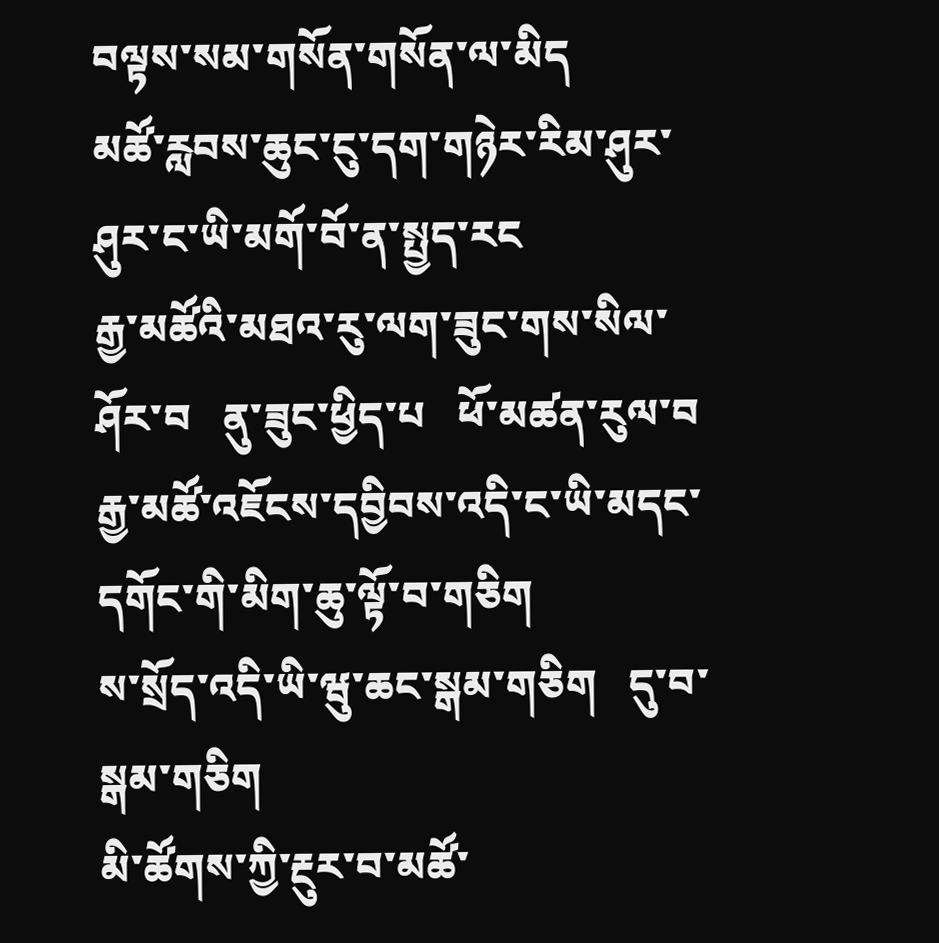བལྟས་སམ་གསོན་གསོན་ལ་མིད
མཚོ་རླབས་ཆུང་ངུ་དག་གཉེར་རིམ་ཤུར་ཤུར་ང་ཡི་མགོ་བོ་ན་སྤྱད་རང
རྒྱ་མཚོའི་མཐའ་རུ་ལག་ཟུང་གས་སིལ་ཤོར་བ   ནུ་ཟུང་ཕྱིད་པ   ཕོ་མཚན་རུལ་བ
རྒྱ་མཚོ་འཇོངས་དབྱིབས་འདི་ང་ཡི་མདང་དགོང་གི་མིག་ཆུ་ལྟོ་བ་གཅིག
ས་སྲོད་འདི་ཡི་ཝུ་ཆང་སྒམ་གཅིག   དུ་བ་སྒམ་གཅིག
མི་ཚོགས་ཀྱི་རྔུར་བ་མཚོ་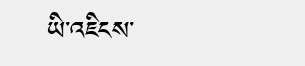ཡི་འཇིངས་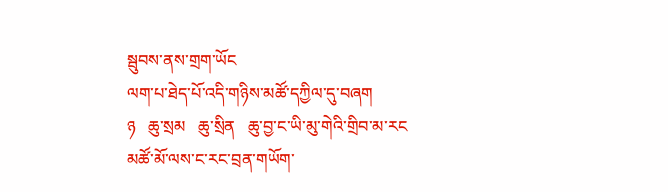སྦུབས་ནས་གྲག་ཡོང
ལག་པ་ཐེད་པོ་འདི་གཉིས་མཚོ་དཀྱིལ་དུ་བཞག
ཉ   ཆུ་སྲམ   ཆུ་སྲིན   ཆུ་བྱ་ང་ཡི་མུ་གེའི་གྲིབ་མ་རང
མཚོ་མོ་ལས་ང་རང་བྲན་གཡོག་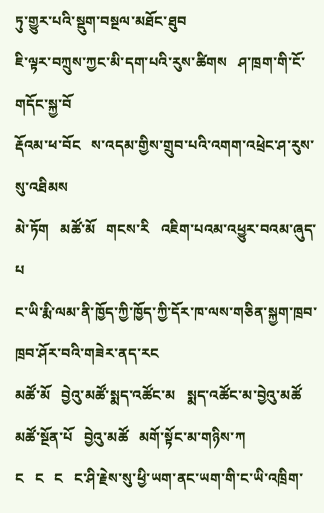ཏུ་གྱུར་པའི་སྡུག་བསྔལ་མཐོང་ཐུབ
ཇི་ལྟར་བཀྲུས་ཀྱང་མི་དག་པའི་རུས་ཚིགས   ཤ་ཁྲག་གི་ངོ་གདོང་སྐྱ་བོ
རྡོའམ་ཕ་བོང   ས་འདམ་གྱིས་གྲུབ་པའི་འགག་འཕྲེང་ཤ་རུས་སུ་འཐིམས
མེ་ཏོག   མཚོ་མོ   གངས་རི   འཇིག་པའམ་འཕྱུར་བའམ་ཞུད་པ
ང་ཡི་རྨི་ལམ་ནི་ཁྱོད་ཀྱི་ཁྱོད་ཀྱི་དོར་ཁ་ལས་གཅིན་སྐྱག་ཁྲབ་ཁྲབ་ཤོར་བའི་གཟེར་ནད་རང
མཚོ་མོ   བྱེའུ་མཚོ་སྨད་འཚོང་མ   སྨད་འཚོང་མ་བྱེའུ་མཚོ
མཚོ་སྔོན་པོ   བྱེའུ་མཚོ   མགོ་སྟོང་མ་གཉིས་ཀ
ང   ང   ང   ང་ཤི་རྗེས་སུ་ཕྱི་ཡག་ནང་ཡག་གི་ང་ཡི་འཁྲིག་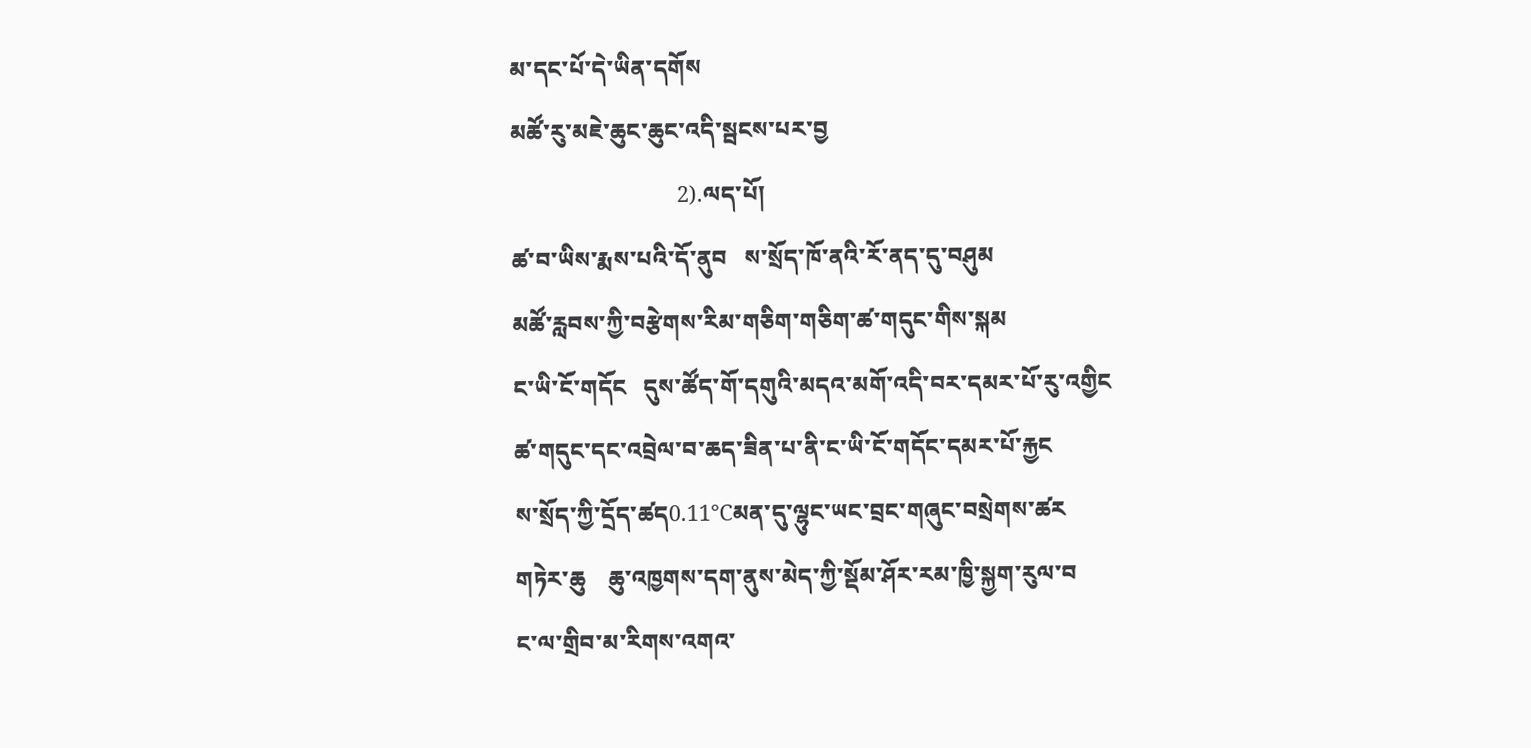མ་དང་པོ་དེ་ཡིན་དགོས
མཚོ་རུ་མཇེ་ཆུང་ཆུང་འདི་སྦངས་པར་བྱ
                             2).ལད་པོ།
ཚ་བ་ཡིས་རྨས་པའི་དོ་ནུབ   ས་སྲོད་ཁོ་ནའི་རོ་ནད་དུ་བཤུམ
མཚོ་རླབས་ཀྱི་བརྩེགས་རིམ་གཅིག་གཅིག་ཚ་གདུང་གིས་སྐམ
ང་ཡི་ངོ་གདོང   དུས་ཚོད་གོ་དགུའི་མདའ་མགོ་འདི་བར་དམར་པོ་རུ་འགྱིང
ཚ་གདུང་དང་འབྲེལ་བ་ཆད་ཟིན་པ་ནི་ང་ཡི་ངོ་གདོང་དམར་པོ་རྐྱང
ས་སྲོད་ཀྱི་དྲོད་ཚད0.11℃མན་དུ་ལྷུང་ཡང་བྲང་གཞུང་བསྲེགས་ཚར
གཏེར་ཆུ    ཆུ་འཁྱགས་དག་ནུས་མེད་ཀྱི་སྡོམ་ཤོར་རམ་ཁྱི་སྐྱག་རུལ་བ
ང་ལ་གྲིབ་མ་རིགས་འགའ་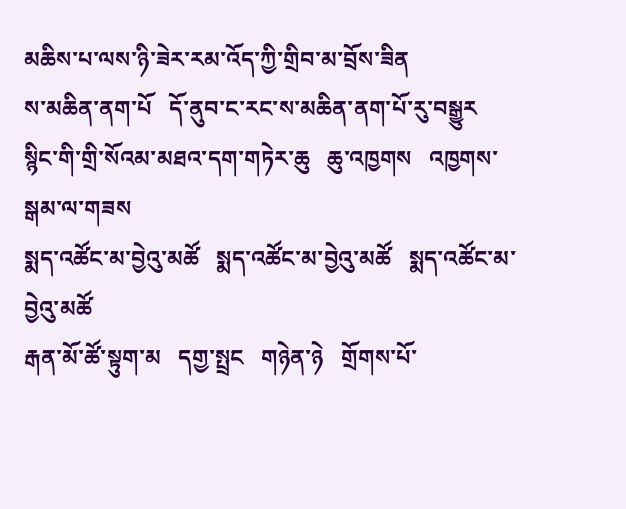མཆིས་པ་ལས་ཉི་ཟེར་རམ་འོད་ཀྱི་གྲིབ་མ་བྲོས་ཟིན
ས་མཆིན་ནག་པོ   དོ་ནུབ་ང་རང་ས་མཆིན་ནག་པོ་རུ་བསྒྱུར
སྙིང་གི་གྲི་སོའམ་མཐའ་དག་གཏེར་ཆུ   ཆུ་འཁྱགས   འཁྱགས་སྒམ་ལ་གཟས
སྨད་འཚོང་མ་བྱེའུ་མཚོ   སྨད་འཚོང་མ་བྱེའུ་མཚོ   སྨད་འཚོང་མ་བྱེའུ་མཚོ
རྒན་མོ་ཚོ་སྟུག་མ   དགྱ་སྤྲང   གཉེན་ཉེ   གྲོགས་པོ་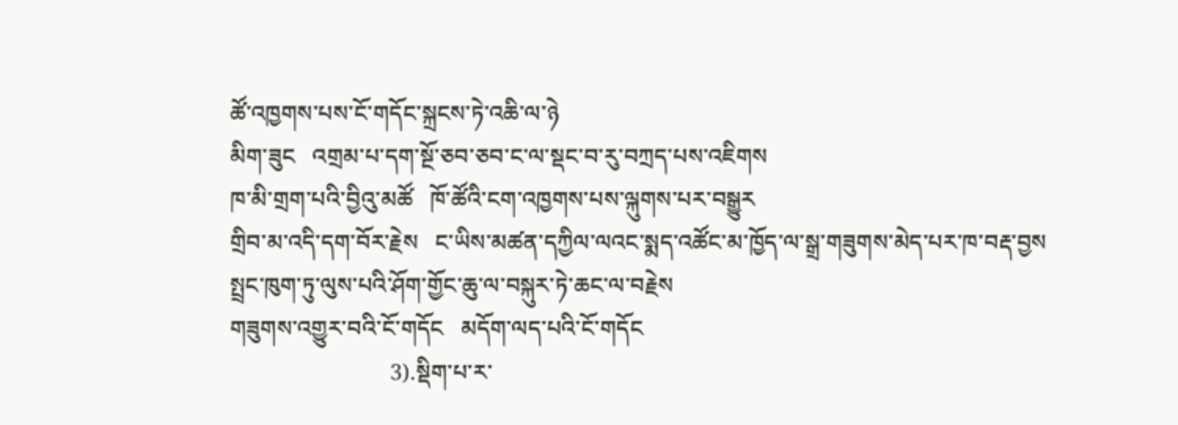ཚོ་འཁྱགས་པས་ངོ་གདོང་སྐྲངས་ཏེ་འཆི་ལ་ཉེ
མིག་ཟུང   འགྲམ་པ་དག་སྔོ་ཅབ་ཅབ་ང་ལ་སྡང་བ་རུ་བཀྲད་པས་འཇིགས
ཁ་མི་གྲག་པའི་བྱིའུ་མཚོ   ཁོ་ཚོའི་ངག་འཁྱགས་པས་ལྐུགས་པར་བསྒྱུར
གྲིབ་མ་འདི་དག་བོར་རྗེས   ང་ཡིས་མཚན་དཀྱིལ་ལའང་སྨད་འཚོང་མ་ཁྱོད་ལ་སྒྲ་གཟུགས་མེད་པར་ཁ་བརྡ་བྱས
སྤྲང་ཁུག་ཏུ་ལུས་པའི་ཤོག་གྱོང་ཆུ་ལ་བསྐུར་ཏེ་ཆང་ལ་བརྗེས
གཟུགས་འགྱུར་བའི་ངོ་གདོང   མདོག་ལད་པའི་ངོ་གདོང
                            3).སྡིག་པ་ར་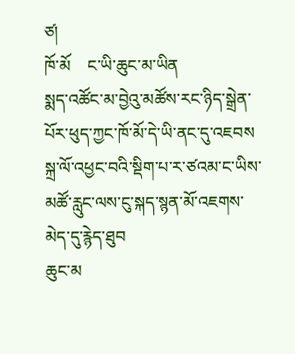ཙ།
ཁོ་མོ    ང་ཡི་ཆུང་མ་ཡིན
སྨད་འཚོང་མ་བྱེའུ་མཚོས་རང་ཉིད་སྒྲེན་པོར་ཕུད་ཀྱང་ཁོ་མོ་དེ་ཡི་ནང་དུ་འཇབས
སྐྲ་ལོ་འཕྱང་བའི་སྡིག་པ་ར་ཙའམ་ང་ཡིས་མཚོ་རླུང་ལས་ངུ་སྐད་སྙན་མོ་འཇགས་མེད་དུ་རྙེད་ཐུབ
ཆུང་མ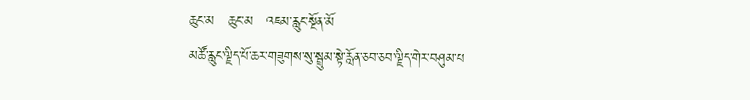ཆུང་མ   ཆུང་མ   འཇམ་རླུང་སྔོན་མོ
མཚོ་རླུང་ལྗིད་པོ་ཆར་གཟུགས་སུ་སྦྲུམ་སྟེ་རློན་ཅབ་ཅབ་ལྗིད་གེར་བཤུམ་པ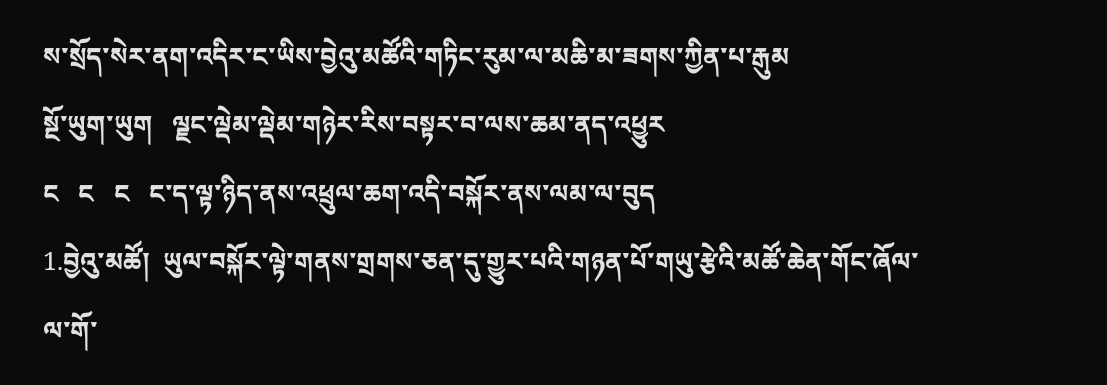ས་སྲོད་སེར་ནག་འདིར་ང་ཡིས་བྱེའུ་མཚོའི་གཏིང་རུམ་ལ་མཆི་མ་ཟགས་ཀྱིན་པ་རྒུམ
སྔོ་ཡུག་ཡུག   ལྗང་ལྡེམ་ལྡེམ་གཉེར་རིས་བསྟར་བ་ལས་ཆམ་ནད་འཕྱུར
ང   ང   ང   ང་ད་ལྟ་ཉིད་ནས་འཕྲུལ་ཆག་འདི་བསྐོར་ནས་ལམ་ལ་བུད
1.བྱེའུ་མཚོ།  ཡུལ་བསྐོར་ལྟེ་གནས་གྲགས་ཅན་དུ་གྱུར་པའི་གཉན་པོ་གཡུ་རྩེའི་མཚོ་ཆེན་གོང་ཞོལ་ལ་གོ་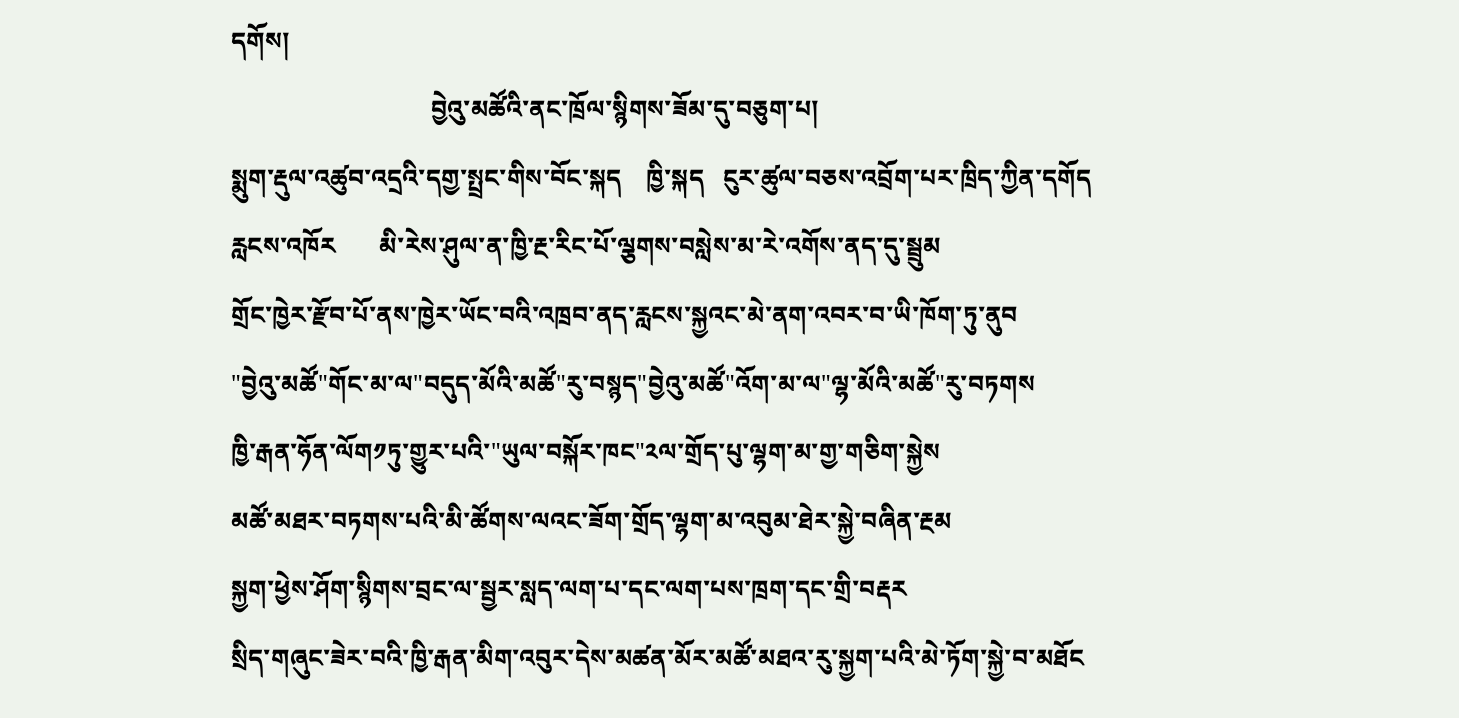དགོས།
                                བྱེའུ་མཚོའི་ནང་ཁྲོལ་སྙིགས་ཟོམ་དུ་བཅུག་པ།
སྨུག་རྡུལ་འཚུབ་འདྲའི་དགྱ་སྤྲང་གིས་བོང་སྐད    ཁྱི་སྐད   ངུར་ཚུལ་བཅས་འབྲོག་པར་ཁྲིད་ཀྱིན་དགོད
རླངས་འཁོར       མི་རེས་ཤུལ་ན་ཁྱི་རྔ་རིང་པོ་ལྕགས་བསླེས་མ་རེ་འགོས་ནད་དུ་སྦྲུམ
གྲོང་ཁྱེར་རྫོབ་པོ་ནས་ཁྱེར་ཡོང་བའི་འཁྲབ་ནད་རླངས་སྐྱའང་མེ་ནག་འབར་བ་ཡི་ཁོག་ཏུ་ནུབ
"བྱེའུ་མཚོ"གོང་མ་ལ"བདུད་མོའི་མཚོ"རུ་བསྙད"བྱེའུ་མཚོ"འོག་མ་ལ"ལྷ་མོའི་མཚོ"རུ་བཏགས
ཁྱི་རྒན་ཧོན་ལོག༡ཏུ་གྱུར་པའི་"ཡུལ་བསྐོར་ཁང"༢ལ་གྲོད་པུ་ལྷག་མ་གྱ་གཅིག་སྐྱེས
མཚོ་མཐར་བཏགས་པའི་མི་ཚོགས་ལའང་ཟོག་གྲོད་ལྷག་མ་འབུམ་ཐེར་སྐྱེ་བཞིན་རྔམ
སྐྱག་ཕྱེས་ཤོག་སྙིགས་བྲང་ལ་སྦྱར་སླད་ལག་པ་དང་ལག་པས་ཁྲག་དང་གྲི་བརྡར
སྲིད་གཞུང་ཟེར་བའི་ཁྱི་རྒན་མིག་འབུར་དེས་མཚན་མོར་མཚོ་མཐའ་རུ་སྐྱག་པའི་མེ་ཏོག་སྐྱེ་བ་མཐོང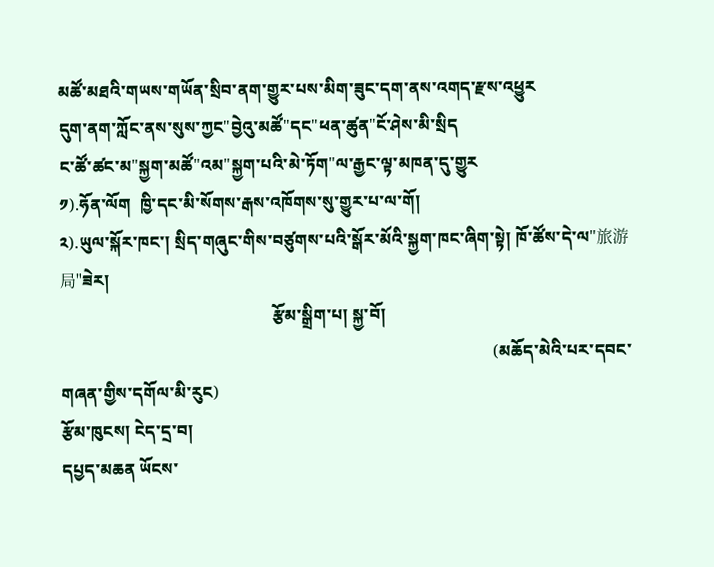མཚོ་མཐའི་གཡས་གཡོན་སྲིབ་ནག་གྱུར་པས་མིག་ཟུང་དག་ནས་འགད་རྫས་འཕྱུར
དུག་ནག་ཀློང་ནས་སུས་ཀྱང"བྱེའུ་མཚོ"དང"ཕན་ཚུན"ངོ་ཤེས་མི་སྲིད
ང་ཚོ་ཚང་མ"སྐྱག་མཚོ"འམ"སྐྱག་པའི་མེ་ཏོག"ལ་རྒྱང་ལྟ་མཁན་དུ་གྱུར
༡).ཧོན་ལོག  ཁྱི་དང་མི་སོགས་རྒས་འཁོགས་སུ་གྱུར་པ་ལ་གོ།
༢).ཡུལ་སྐོར་ཁང་། སྲིད་གཞུང་གིས་བཙུགས་པའི་སྒོར་མོའི་སྐྱག་ཁང་ཞིག་སྟེ། ཁོ་ཚོས་དེ་ལ"旅游局"ཟེར།
                                                   རྩོམ་སྒྲིག་པ། སྐྱ་བོ།
                                                                                                        (མཆོད་མེའི་པར་དབང་གཞན་གྱིས་དགོལ་མི་རུང)
རྩོམ་ཁུངས། ངེད་དྲ་བ།
དཔྱད་མཆན ཡོངས་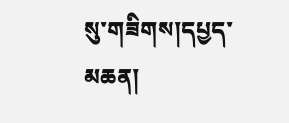སུ་གཟིགས།དཔྱད་མཆན།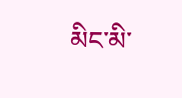མིང་མི་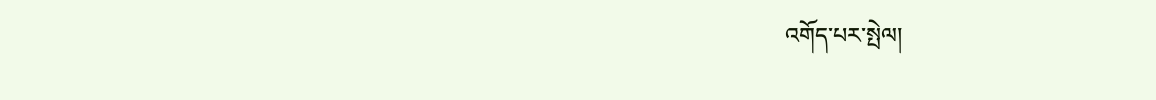འགོད་པར་སྤེལ།